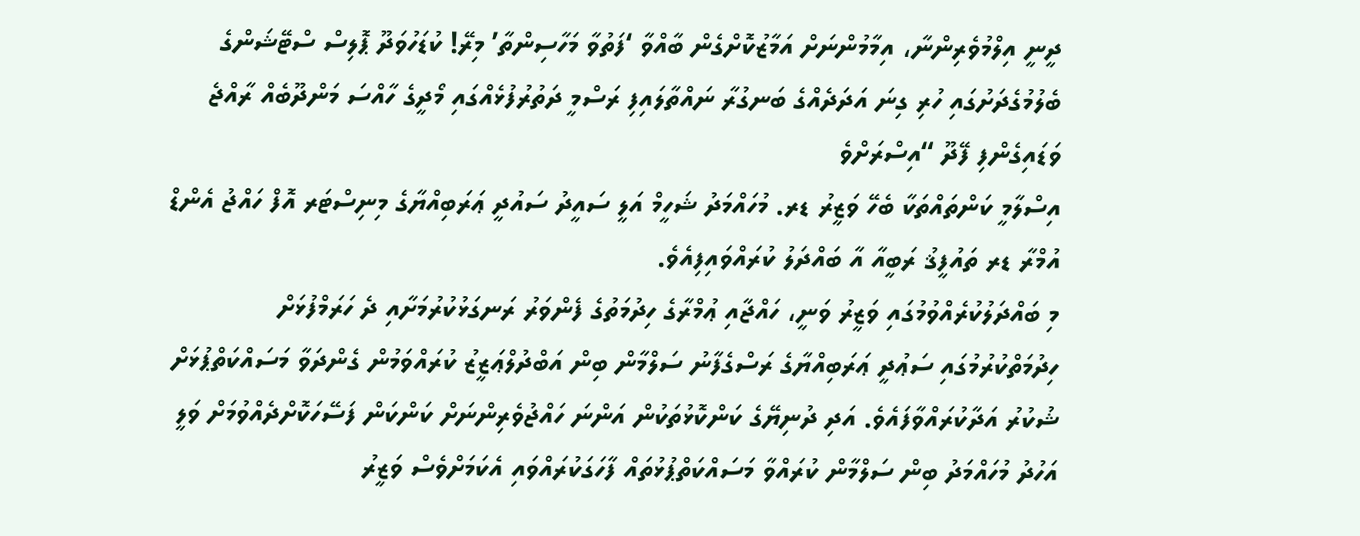ދީނީ އިލްމުވެރިންނާ، އިމާމުންނަށް އަމާޒުކޮށްގެން ބާއްވާ ‘ފަތުވާ މަހާސިންތާ’ މިރޭ! ކުޑަހުވަދޫ ޕޮލިސް ސްޓޭޝަންގެ ބެލުމުގެދަށުގައި ހުރި ގިނަ އަދަދެއްގެ ބަނގުރާ ނައްތާލައިފި ރަސްމީ ދަތުރުފުޅެއްގައި މޯދީގެ ހާއްސަ މަންދޫބެއް ރާއްޖެ ވަޑައިގެންފި ފޭދޫ “އިސްރަށްވެ
އިސްލާމީ ކަންތައްތަކާ ބެހޭ ވަޒީރު ޑރ. މުހައްމަދު ޝަހީމް އަލީ ސައީދު ސައުދީ ޢަރަބިއްޔާގެ މިނިސްޓަރ އޮފް ހައްޖު އެންޑް އުމްރާ ޑރ ތައުފީޤު ރަބީއާ އާ ބައްދަލު ކުރައްވައިފިއެވެ.
މި ބައްދަލުކުރެއްވުމުގައި ވަޒީރު ވަނީ، ހައްޖާއި ޢުމްރާގެ ހިދުމަތުގެ ފެންވަރު ރަނގަޅުކުރުމަށާއި ދެ ހަރަމްފުޅަށް ހިދުމަތްކުރުމުގައި ސަޢުދީ ޢަރަބިއްޔާގެ ރަސްގެފާނު ސަލްމާން ބިން އަބްދުލްޢަޒީޒު ކުރައްވަމުން ގެންދަވާ މަސައްކަތްޕުޅަށް ޝުކުރު އަދާކުރައްވާފައެވެ. އަދި ދުނިޔޭގެ ކަންކޮޅުތަކުން އަންނަ ހައްޖުވެރިންނަށް ކަންކަން ފަސޭހަކޮށްދެއްވުމަށް ވަލީ އަހުދު މުހައްމަދު ބިން ސަލްމާން ކުރައްވާ މަސައްކަތްޕުޅުތައް ފާހަގަކުރައްވައި އެކަމަށްވެސް ވަޒީރު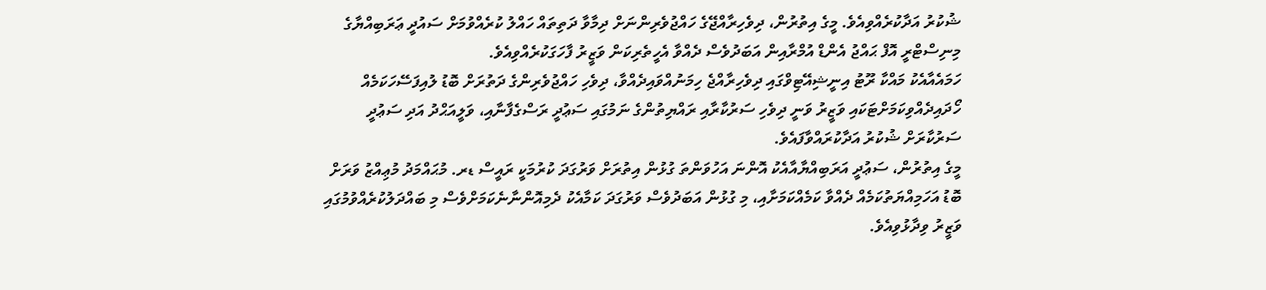ޝުކުރު އަދާކުރެއްވިއެވެ. މީގެ އިތުރުން، ދިވެހިރާއްޖޭގެ ހައްޖުވެރިންނަށް ދިމާވާ ދަތިތައް ހައްލު ކުރެއްވުމަށް ސައުދީ ޢަރަބިއްޔާގެ މިނިސްޓްރީ އޮފް ޙައްޖު އެންޑް އުމްރާއިން އަބަދުވެސް ދެއްވާ އެހީތެރިކަން ވަޒީރު ފާހަގަކުރެއްވިއެވެ.
ހަމައެއާއެކު މައްކާ ރޫޓު އިނީޝިއޭޓިވްގައި ދިވެހިރާއްޖެ ހިމަނުއްވައިދެއްވާ، ދިވެހި ހައްޖުވެރިންގެ ދަތުރަށް ބޮޑު ލުއިފަސޭހަކަމެއް ހޯދައިދެއްވިކަމަށްޓަކައި ވަޒީރު ވަނީ ދިވެހި ސަރުކާރާއި ރައްޔިތުންގެ ނަމުގައި ސަޢުދީ ރަސްގެފާނާއި، ވަލީއަޙްދު އަދި ސަޢުދީ ސަރުކާރަށް ޝުކުރު އަދާކުރައްވާފައެވެ.
މީގެ އިތުރުން، ސަޢުދީ އަރަބިއްޔާއާއެކު އޮންނަ އަހުވަންތަ ގުޅުން އިތުރަށް ވަރުގަދަ ކުރުމަކީ ރައީސް ޑރ. މުޙައްމަދު މުޢިއްޒު ވަރަށް ބޮޑު އަހަމިއްޔަތުކަމެއް ދެއްވާ ކަމެއްކަމަށާއި، މި ގުޅުން އަބަދުވެސް ވަރުގަދަ ކަމާއެކު ދެމިއޮންނާނެކަމަށްވެސް މި ބައްދަލުކުރެއްވުމުގައި ވަޒީރު ވިދާޅުވިއެވެ.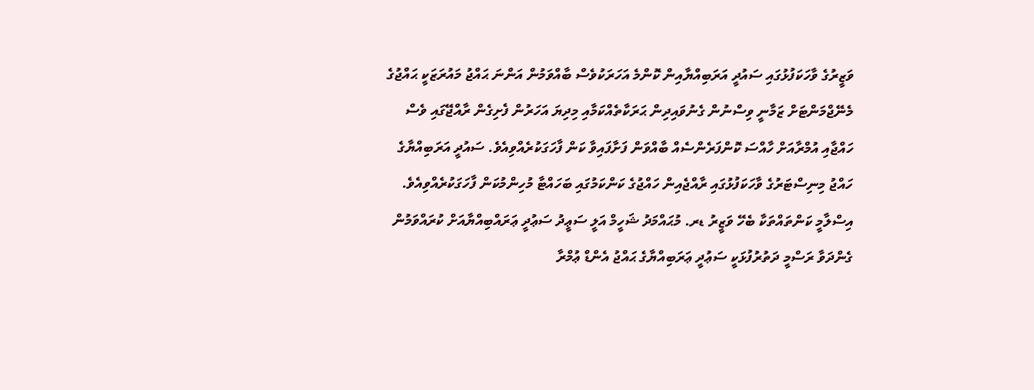ވަޒީރުގެ ވާހަކަފުޅުގައި ސައުދީ އަރަބިއްޔާއިން ކޮންމެ އަހަރަކުވެސް ބާއްވަމުން އަންނަ ޙައްޖު މައުރަޒަކީ ޙައްޖުގެ މެނޭޖްމަންޓަށް ޒަމާނީ ވިސްނުން ގެނުވައިދިން ޙަރަކާތެއްކަމާއި މިދިޔަ އަހަރުން ފެށިގެން ރާއްޖޭގައި ވެސް ހައްޖާއި އުމްރާއަށް ހާއްސަ ކޮންފަރެންސެއް ބާއްވަން ފަށާފައިވާ ކަން ފާހަގަކުރެއްވިއެވެ. ސައުދީ އަރަބިއްޔާގެ ހައްޖު މިނިސްޓަރުގެ ވާހަކަފުޅުގައި ރާއްޖެއިން ހައްޖުގެ ކަންކަމުގައި ބަހައްޓާ މުހިންމުކަން ފާހަގަކުރެއްވިއެވެ.
އިސްލާމީ ކަންތައްތަކާ ބެހޭ ވަޒީރު ޑރ. މުޙައްމަދު ޝަހީމް އަލީ ސަޢީދު ސަޢުދީ ޢަރައްބިއްޔާއަށް ކުރައްވަމުން ގެންދަވާ ރަސްމީ ދަތުރުފުޅަކީ ސަޢުދީ ޢަރަބިއްޔާގެ ޙައްޖު އެންޑް ޢުމްރާ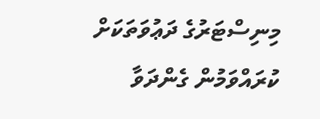މިނިސްޓަރުގެ ދަޢުވަތަކަށް ކުރައްވަމުން ގެންދަވާ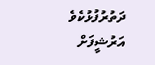ދަތުރުފުޅުކެވެ
އަރުޝީފަށް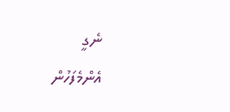ނެގީ
އެންމެފަހުން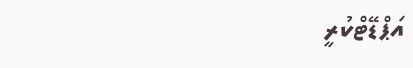އަޕްޑޭޓްކުރީ